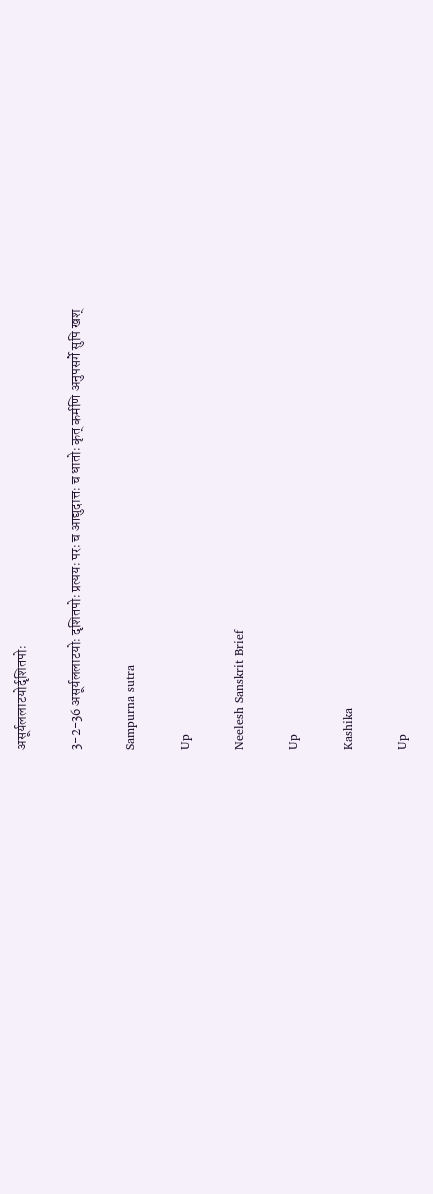असूर्यललाटयोर्दृशितपोः

3-2-36 असूर्यललाटयोः दृशितपोः प्रत्ययः परः च आद्युदात्तः च धातोः कृत् कर्मणि अनुपसर्गे सुपि खश्

Sampurna sutra

Up

Neelesh Sanskrit Brief

Up

Kashika

Up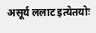असूर्य ललाट इत्येतयोः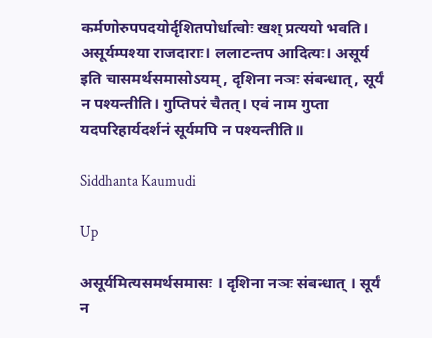कर्मणोरुपपदयोर्दृशितपोर्धात्वोः खश् प्रत्ययो भवति। असूर्यम्पश्या राजदाराः। ललाटन्तप आदित्यः। असूर्य इति चासमर्थसमासोऽयम्, दृशिना नञः संबन्धात्, सूर्यं न पश्यन्तीति। गुप्तिपरं चैतत्। एवं नाम गुप्ता यदपरिहार्यदर्शनं सूर्यमपि न पश्यन्तीति॥

Siddhanta Kaumudi

Up

असूर्यमित्यसमर्थसमासः । दृशिना नञः संबन्धात् । सूर्यं न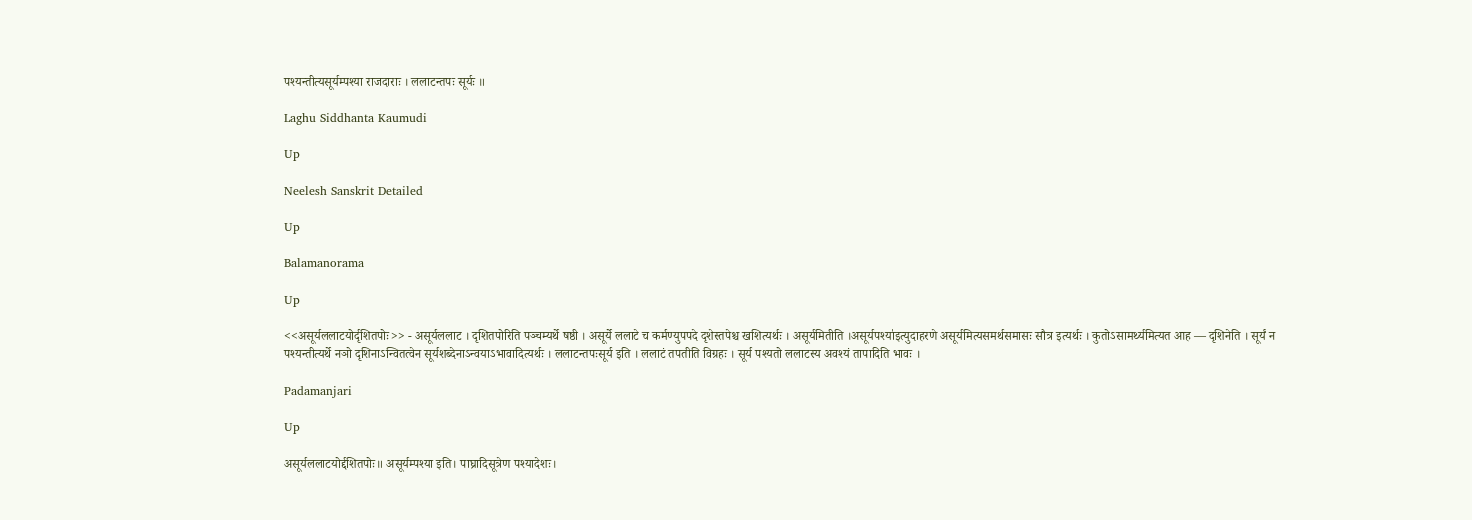पश्यन्तीत्यसूर्यम्पश्या राजदाराः । ललाटन्तपः सूर्यः ॥

Laghu Siddhanta Kaumudi

Up

Neelesh Sanskrit Detailed

Up

Balamanorama

Up

<<असूर्यललाटयोर्दृशितपोः>> - असूर्यललाट । दृशितपोरिति पञ्चम्यर्थे षष्ठी । असूर्ये ललाटे च कर्मण्युपपदे दृशेस्तपेश्च खशित्यर्थः । असूर्यमितीति ।असूर्यपश्या॑इत्युदाहरणे असूर्यमित्यसमर्थसमासः सौत्र इत्यर्थः । कुतोऽसामर्थ्यमित्यत आह — दृशिनेति । सूर्यं न पश्यन्तीत्यर्थे नञो दृशिनाऽन्वितत्वेन सूर्यशब्देनाऽन्वयाऽभावादित्यर्थः । ललाटन्तपःसूर्य इति । ललाटं तपतीति विग्रहः । सूर्य पश्यतो ललाटस्य अवश्यं तापादिति भावः ।

Padamanjari

Up

असूर्यललाटयोर्द्दशितपोः॥ असूर्यम्पश्या इति। पाघ्रादिसूत्रेण पश्यादेशः।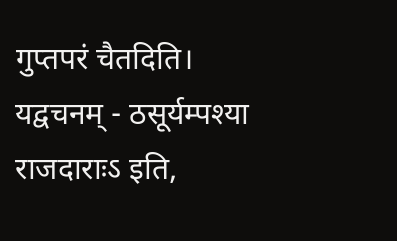गुप्तपरं चैतदिति। यद्वचनम् - ठसूर्यम्पश्या राजदाराःऽ इति,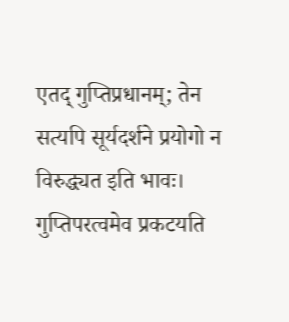एतद् गुप्तिप्रधानम्; तेन सत्यपि सूर्यदर्शने प्रयोगो न विरुद्ध्यत इति भावः। गुप्तिपरत्वमेव प्रकटयति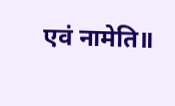एवं नामेति॥